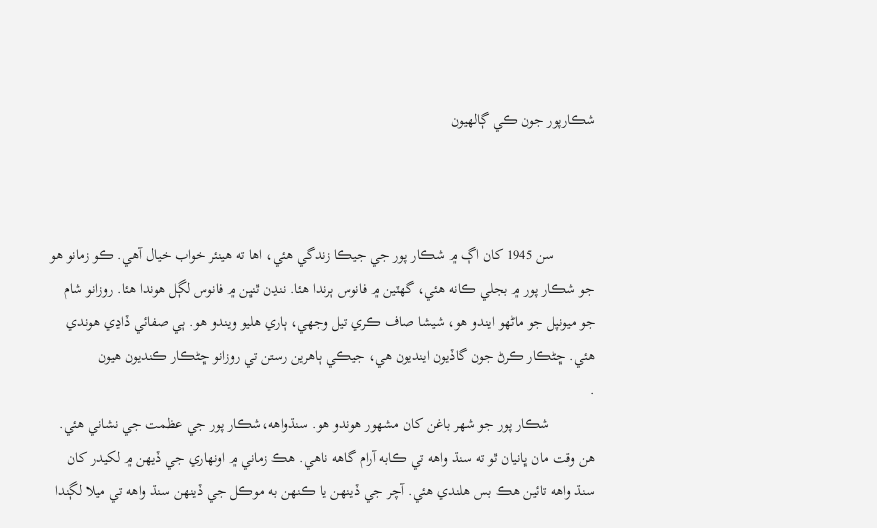شڪارپور جون ڪي ڳالهيون



           سن 1945 کان اڳ ۾ شڪار پور جي جيڪا زندگي هئي، اها ته هينئر خواب خيال آهي. ڪو زمانو هو جو شڪار پور ۾ بجلي ڪانه هئي، گھٽين ۾ فانوس ٻرندا هئا. ننڍن ٿنڀن ۾ فانوس لڳل هوندا هئا. روزانو شام جو ميونپل جو ماڻهو ايندو هو، شيشا صاف ڪري تيل وجھي، ٻاري هليو ويندو هو. ٻي صفائي ڏاڍي هوندي هئي. ڇڻڪار ڪرڻ جون گاڏيون اينديون هي، جيڪي ٻاهرين رستن تي روزانو ڇڻڪار ڪنديون هيون                                            .
            شڪار پور جو شهر باغن کان مشهور هوندو هو. سنڌواهه،شڪار پور جي عظمت جي نشاني هئي. هن وقت مان ڀانيان ٿو ته سنڌ واهه تي ڪابه آرام گاهه ناهي. هڪ زماني ۾ اونهاري جي ڏيهن ۾ لکيدر کان سنڌ واهه تائين هڪ بس هلندي هئي. آچر جي ڏينهن يا ڪنهن به موڪل جي ڏينهن سنڌ واهه تي ميلا لڳندا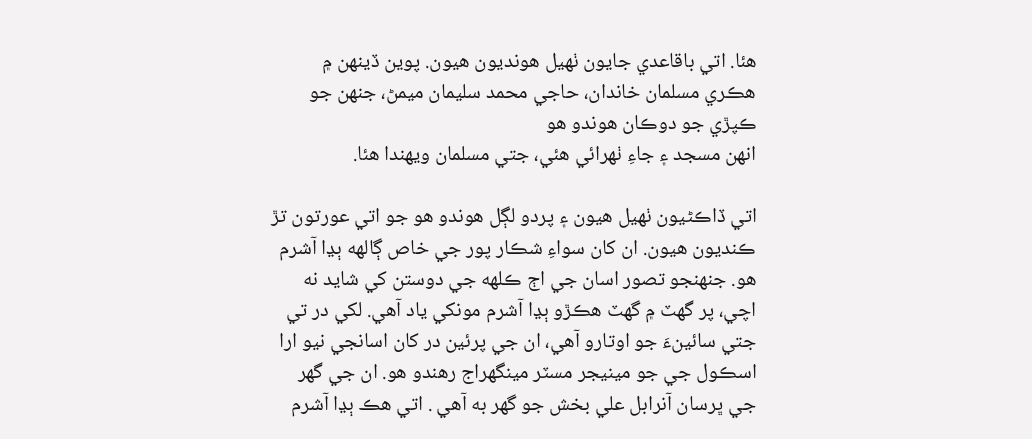هئا. اتي باقاعدي جايون ٺهيل هونديون هيون. پوين ڏينهن ۾ هڪري مسلمان خاندان، حاجي محمد سليمان ميمڻ، جنهن جو ڪپڙي جو دوڪان هوندو هو
انهن مسجد ۽ جاءِ ٺهرائي هئي، جتي مسلمان ويهندا هئا.

اتي ڏاڪڻيون ٺهيل هيون ۽ پردو لڳل هوندو هو جو اتي عورتون تڙ ڪنديون هيون. ان کان سواءِ شڪار پور جي خاص ڳالهه ٻڍا آشرم هو. جنهنجو تصور اسان جي اڄ ڪلهه جي دوستن کي شايد نه اچي، پر گھٽ ۾ گھٽ هڪڙو ٻڍا آشرم مونکي ياد آهي. لکي در تي جتي سائينءَ جو اوتارو آهي، ان جي پرئين در کان اسانجي نيو ارا اسڪول جي جو مينيجر مسٽر مينگھراج رهندو هو. ان جي گھر جي ڀرسان آنرابل علي بخش جو گھر به آهي . اتي هڪ ٻڍا آشرم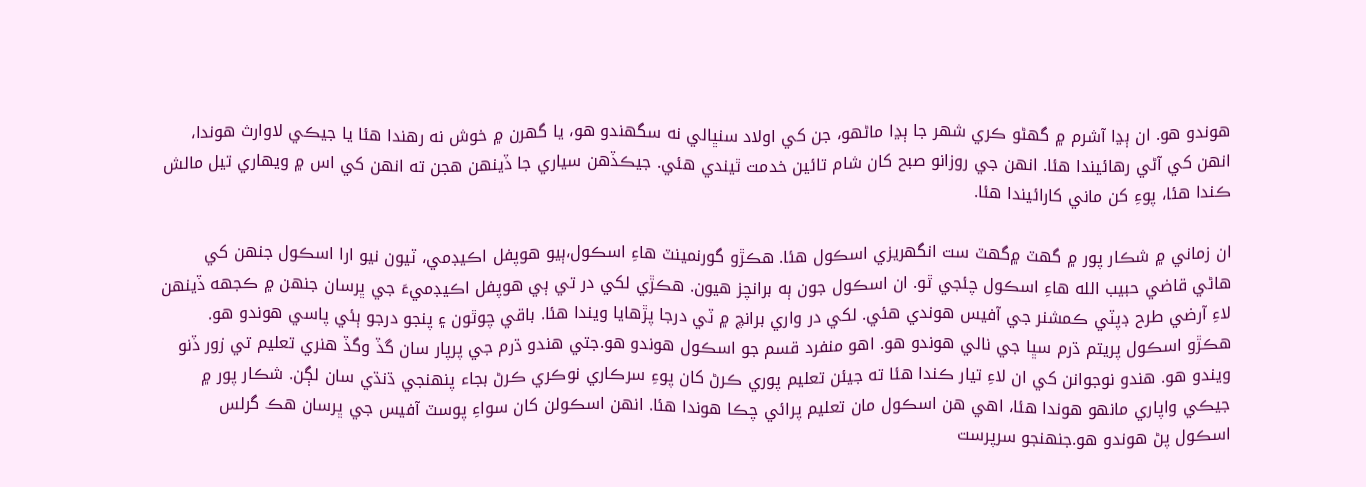هوندو هو. ان ٻڍا آشرم ۾ گھڻو ڪري شهر جا ٻڍا ماڻهو، جن کي اولاد سنڀالي نه سگهندو هو، يا گھرن ۾ خوش نه رهندا هئا يا جيڪي لاوارث هوندا، انهن کي آڻي رهائيندا هئا. انهن جي روزانو صبح کان شام تائين خدمت ٿيندي هئي. جيڪڏهن سياري جا ڏينهن هجن ته انهن کي اس ۾ ويهاري تيل مالش ڪندا هئا، پوءِ کن ماني کارائيندا هئا.

ان زماني ۾ شڪار پور ۾ گھٽ ۾گھٽ ست انگھريزي اسڪول هئا. هڪڙو گورنمينٽ هاءِ اسڪول،ٻيو هوپفل اڪيڊمي، ٽيون نيو ارا اسڪول جنهن کي هاڻي قاضي حبيب الله هاءِ اسڪول چئجي ٿو. ان اسڪول جون ٻه برانچز هيون. هڪڙي لکي در تي ٻي هوپفل اڪيڊميءَ جي ڀرسان جنهن ۾ ڪجھه ڏينهن لاءِ آرضي طرح ڊپٽي ڪمشنر جي آفيس هوندي هئي. لکي در واري برانچ ۾ ٽي درجا پڙهايا ويندا هئا. باقي چوٿون ۽ پنجو درجو ٻئي پاسي هوندو هو. هڪڙو اسڪول پريتم ڌرم سڀا جي نالي هوندو هو. اهو منفرد قسم جو اسڪول هوندو هو.جتي هندو ڌرم جي پرپار سان گڏ وگڏ هنري تعليم تي زور ڏنو ويندو هو. هندو نوجوانن کي ان لاءِ تيار ڪندا هئا ته جيئن تعليم پوري ڪرڻ کان پوءِ سرڪاري نوڪري ڪرڻ بجاء پنهنجي ڌنڌي سان لڳن. شڪار پور ۾ جيڪي واپاري مانهو هوندا هئا، اهي هن اسڪول مان تعليم پرائي چڪا هوندا هئا. انهن اسڪولن کان سواءِ پوسٽ آفيس جي ڀرسان هڪ گرلس اسڪول پڻ هوندو هو.جنهنجو سرپرست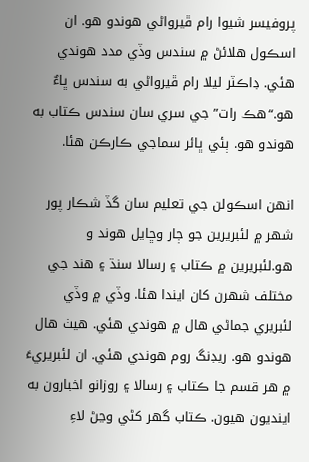پروفيسر شيوا رام ڦيرواڻي هوندو هو. ان اسڪول هلائڻ ۾ سندس وڏي مدد هوندي هئي. ڊاڪٽر ليلا رام ڦيرواڻي به سندس ڀاءٌ هو.“هڪ رات” جي سري سان سندس ڪتاب به هوندو هو. ٻئي ڀائر سماجي ڪارڪن هئا.

انهن اسڪولن جي تعليم سان گڏ شڪار پور شهر ۾ لئبريرين جو ڄار وڇايل هوند و هو.لئبريرين ۾ ڪتاب ۽ رسالا سنڌ ۽ هند جي مختلف شهرن کان ايندا هئا. وڏي ۾ وڏي لئبريري جماڻي هال ۾ هوندي هئي. هيٺ هال هوندو هو. ريڊنگ روم هوندي هئي. ان لئبريريءَ ۾ هر قسم جا ڪتاب ۽ رسالا ۽ روزانو اخبارون به اينديون هيون. ڪتاب گھر کڻي وڃڻ لاءِ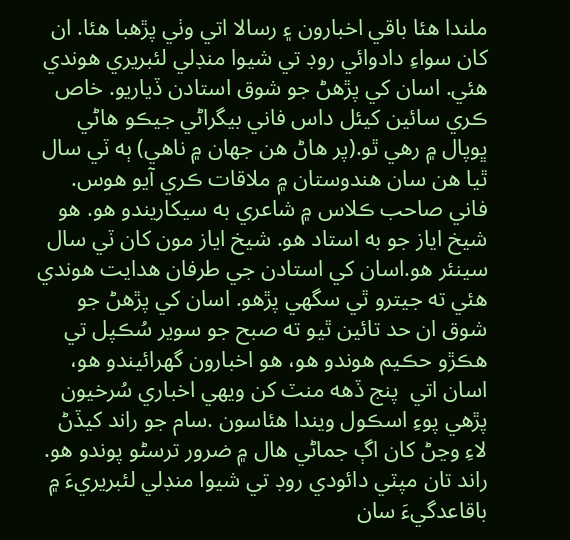ملندا هئا باقي اخبارون ۽ رسالا اتي وٺي پڙهبا هئا. ان کان سواءِ دادوائي روڊ تي شيوا منڊلي لئبريري هوندي هئي. اسان کي پڙهڻ جو شوق استادن ڏياريو. خاص ڪري سائين کيئل داس فاني بيگراڻي جيڪو هاڻي ڀوپال ۾ رهي ٿو.(پر هاڻ هن جهان ۾ ناهي) ٻه ٽي سال ٿيا هن سان هندوستان ۾ ملاقات ڪري آيو هوس. فاني صاحب ڪلاس ۾ شاعري به سيکاريندو هو. هو شيخ اياز جو به استاد هو. شيخ اياز مون کان ٽي سال سينئر هو.اسان کي استادن جي طرفان هدايت هوندي هئي ته جيترو ٿي سگھي پڙهو. اسان کي پڙهڻ جو شوق ان حد تائين ٿيو ته صبح جو سوير سُڪپل تي هڪڙو حڪيم هوندو هو، هو اخبارون گھرائيندو هو، اسان اتي  پنج ڏهه منٽ کن ويهي اخباري سُرخيون پڙهي پوءِ اسڪول ويندا هئاسون .سام جو راند کيڏڻ لاءِ وڃڻ کان اڳ جماڻي هال ۾ ضرور ترسڻو پوندو هو. راند تان مپٽي دائودي روڊ تي شيوا منڊلي لئبريريءَ ۾ باقاعدگيءَ سان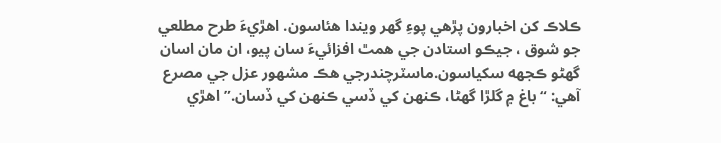ڪلاڪ کن اخبارون پڙهي پوءِ گھر ويندا هئاسون. اهڙيءَ طرح مطلعي جو شوق ، جيڪو استادن جي همٿ افزائيءَ سان پيو، ان مان اسان گھڻو ڪجھه سکياسون.ماسٽرچندرجي هڪ مشهور عزل جي مصرع آهي: “باغ ۾ گلڙا گھڻا، ڪنهن کي ڏسي ڪنهن کي ڏسان.” اهڙي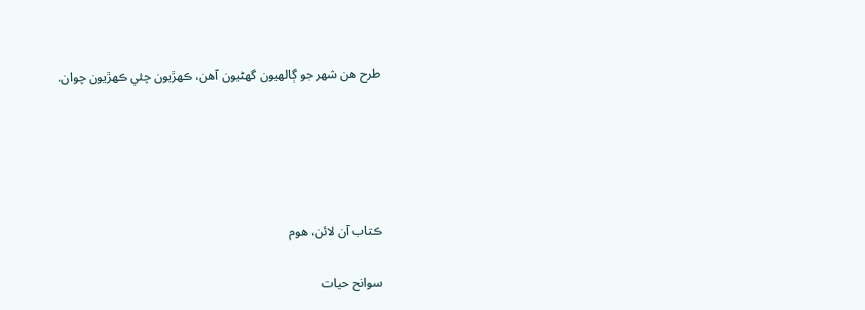طرح هن شهر جو ڳالهيون گھڻيون آهن، ڪهڙيون چئي ڪهڙيون چوان.





ڪتاب آن لائن، هوم

سوانح حيات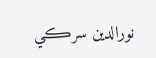نورالدين سرڪي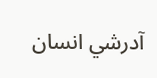آدرشي انسان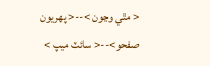< مٿي وڃون >--< پهريون صفحو>--< سائٽ ميپ >